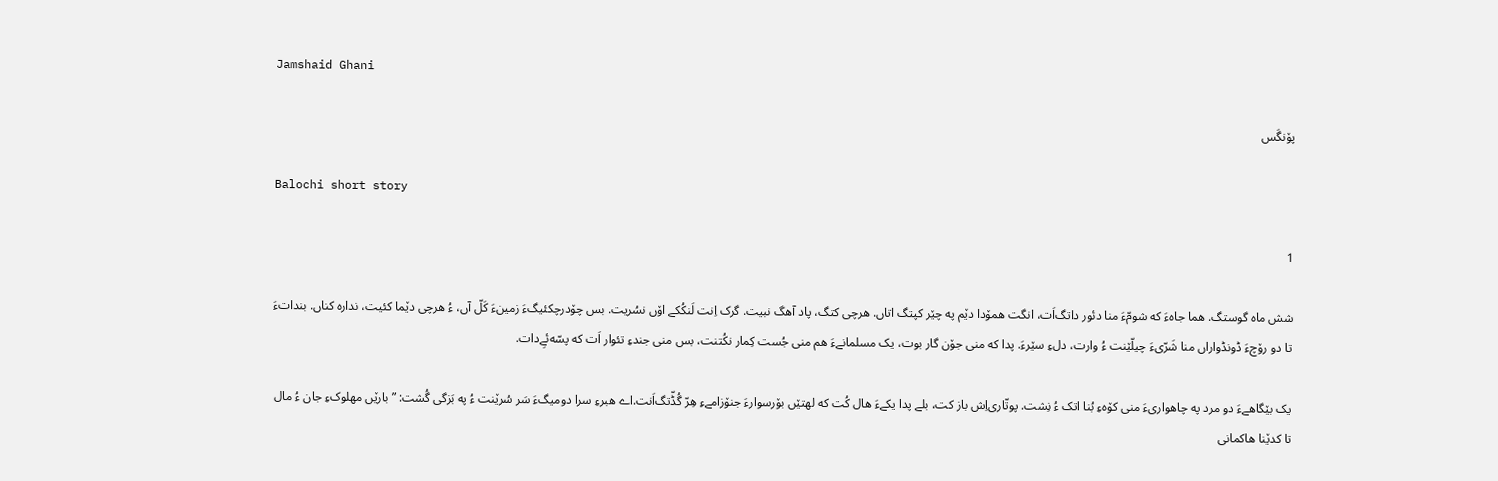Jamshaid Ghani

پۆنگَس

Balochi short story

1

شش ماہ گوستگ. ھما جاہءَ که شومّءَ منا دئور داتگ‌اَت، انگت ھمۆدا دێم په چێر کپتگ اتاں. ھرچی کتگ، پاد آھگ نبیت. گرک اِنت لَنکُکے اۆں نسُریت. بس چۆدرچکئیگءَ زمینءَ کَلّ آں، ءُ ھرچی دێما کئیت، نداره کناں. بنداتءَ تا دو رۆچءَ ڈونڈواراں منا شَرّیءَ چیلّێنت ءُ وارت، دلءِ سێرءَ. پدا که منی جۆن گار بوت، یک مسلمانےءَ ھم منی جُست کِمار نکُتنت، بس منی جندءِ تئوار اَت که پسّه‌ئےِدات.

یک بێگاهےءَ دو مرد په چاهواریءَ منی کۆہءِ بُنا اتک ءُ نِشت. پوتّاری‌اِش باز کت، بلے پدا یکےءَ ھال کُت که لهتێں بۆرسوارءَ جنۆزامےءِ هِرّ گُڈّتگ‌اَنت.اے ھبرءِ سرا دومیگءَ سَر سُرێنت ءُ په بَزگی گُشت: ”بارێں مهلوکءِ جان ءُ مال تا کدێنا هاکمانی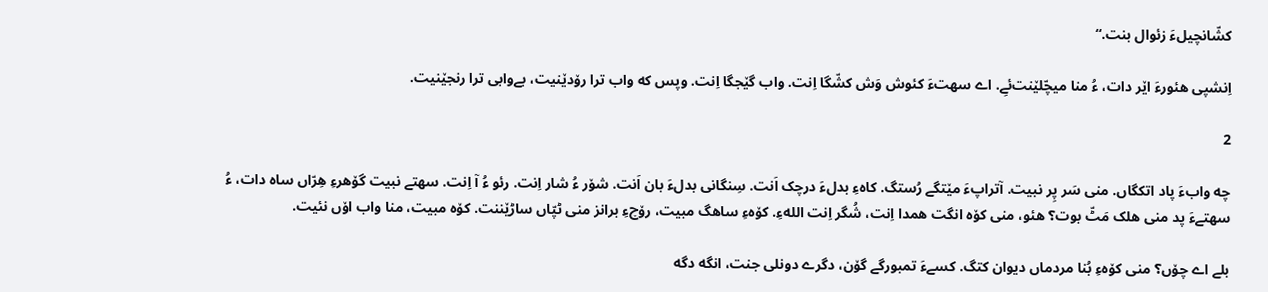کشّانچیلءَ زئوال بنت.“

اِنشپی ھئورءَ اێر دات، ءُ منا میچّلێنت‌ئےِ. اے سهتءَ کئوش وَش کشّگا اِنت. واب گێجگا اِنت. وپس که واب ترا رۆدێنیت، بےوابی ترا رنجێنیت.

2

چه وابءَ پاد اتکگاں. منی سَر پِر نبیت. آتراپءَ مێتگے رُستگ. کاہءِ بدلءَ درچک اَنت. سِنگانی بدلءَ بان اَنت. شۆر ءُ شار اِنت. رئو ءُ آ اِنت. سهتے نبیت گۆهرءِ هِرّاں ساہ دات، ءُ سهتےءَ پد منی ھلک مَٹّ بوت؟ ھئو، منی کۆہ انگت ھمدا اِنت، شُگر اِنت اللهءِ. کۆہءِ ساھگ مبیت، رۆچءِ برانز منی ٹپّاں ساڑێننت. کۆه مبیت، منا واب اۆں نئیت.

بلے اے چۆں؟ منی کۆہءِ بُنا مردماں دیوان کتگ. کسےءَ تمبورگے گۆن، دگرے دونلی جنت، انگه دگه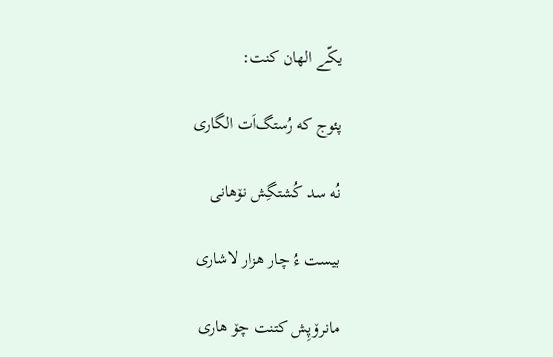یکّے الهان کنت:

پئوج که رُستگ‌اَت الگاری

نُه سد کُشتگِش نۆهانی

بیست ءُ چار هزار لاشاری

مانرۆپِش کتنت چۆ هاری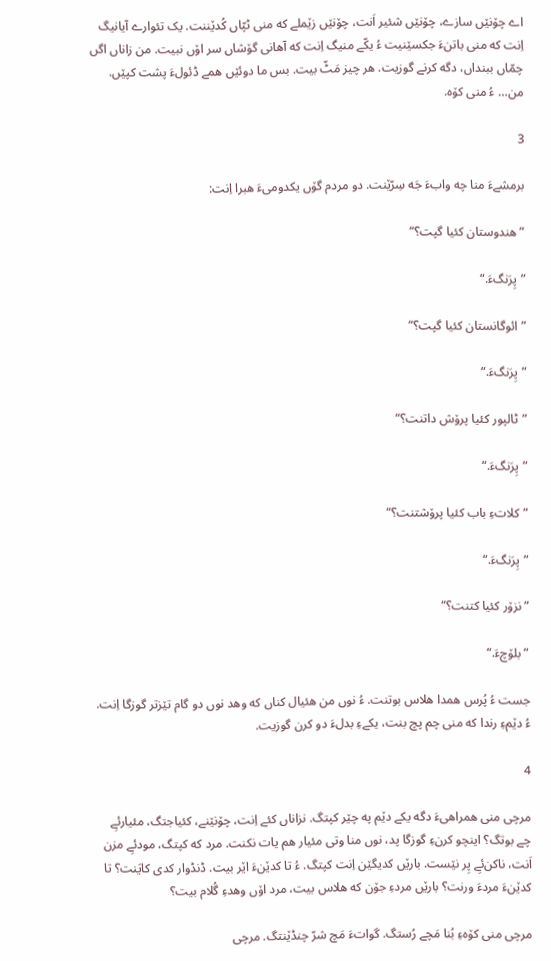اے چۆنێں سازے، چۆنێں شئیر اَنت، چۆنێں زێملے که منی ٹپّاں کُدێننت. یک تئوارے آیانیگ اِنت که منی باتنءَ جکسێنیت ءُ یکّے منیگ اِنت که آهانی گۆشاں سر اۆں نبیت. من زاناں اگں چمّاں ببنداں، دگه کرنے گوزیت. ھر چیز مَٹّ بیت. بس ما دوئێں ھمے ڈئولءَ پشت کپێں. من… ءُ منی کۆہ.

3

برمشےءَ منا چه وابءَ جَه سِرّێنت. دو مردم گۆں یکدومیءَ ھبرا اِنت:

”ھندوستان کئیا گپت؟“

”پِرَنگءَ.“

”ائوگانستان کئیا گپت؟“

”پِرَنگءَ.“

”ٹالپور کئیا پرۆش داتنت؟“

”پِرَنگءَ.“

”کلاتءِ باب کئیا پرۆشتنت؟“

”پِرَنگءَ.“

”نزۆر کئیا کتنت؟“

”بلۆچءَ.“

جست ءُ پُرس ھمدا ھلاس بوتنت. ءُ نوں من ھئیال کناں که وهد نوں دو گام تێزتر گوزگا اِنت. ءُ دێمءِ رندا که منی چم پچ بنت، یکےءِ بدلءَ دو کرن گوزیت.

4

مرچی منی همراهیءَ دگه یکے دێم په چێر کپتگ. نزاناں کئے اِنت، چۆنێنے، کئیاجتگ، مئیارئےِ چے بوتگ؟ اینچو کرنءِ گوزگا پد، نوں منا وتی مئیار هم یات نکنت. مرد که کپتگ، مودئےِ مزن اَنت، ناکن‌ئےِ پِر نێست. بارێں کدیگێن اِنت کپتگ. ءُ تا کدێنءَ اێر بیت. ڈنڈوار کدی کایَنت؟ تا کدێنءَ مردءَ ورنت؟ بارێں مردءِ جۆن که ھلاس بیت، مرد اۆں وھدءِ گُلام بیت؟

مرچی منی کۆہءِ بُنا مَچے رُستگ. گواتءَ مَچ شرّ چنڈێنتگ. مرچی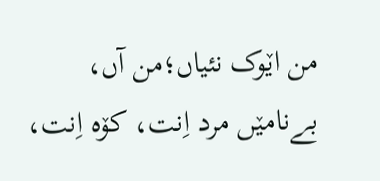من اێوک نئیاں؛من آں، بےنامێں مرد اِنت، کۆہ اِنت،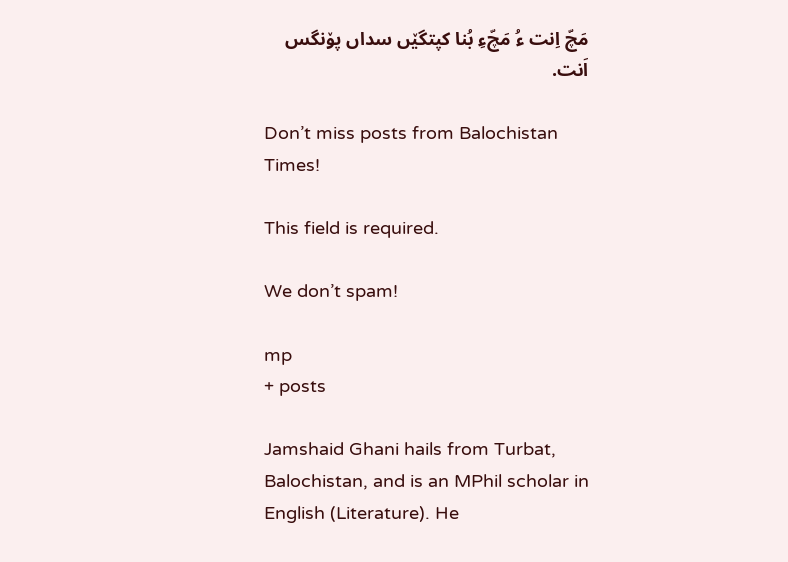مَچّ اِنت ءُ مَچّءِ بُنا کپتگێں سداں پۆنگس اَنت.

Don’t miss posts from Balochistan Times!

This field is required.

We don’t spam!

mp
+ posts

Jamshaid Ghani hails from Turbat, Balochistan, and is an MPhil scholar in English (Literature). He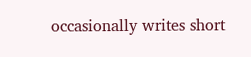occasionally writes short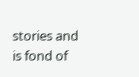stories and is fond of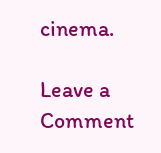cinema.

Leave a Comment